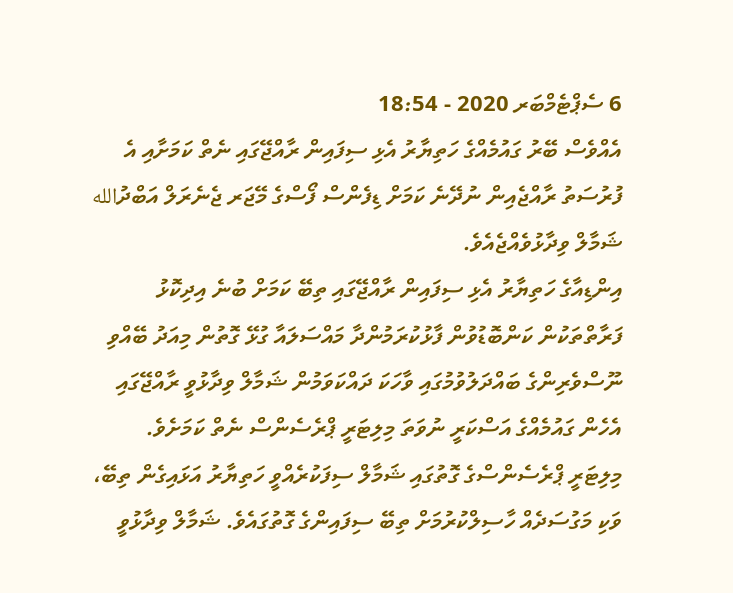6 ސެޕްޓެމްބަރ 2020 - 18:54
އެއްވެސް ބޭރު ގައުމެއްގެ ހަތިޔާރު އެޅި ސިފައިން ރާއްޖޭގައި ނެތް ކަމަށާއި އެ ފުރުސަތު ރާއްޖެއިން ނުދޭނެ ކަމަށް ޑިފެންސް ފޯސްގެ މޭޖަރ ޖެނެރަލް އަބްދުالله ޝަމާލް ވިދާޅުވެއްޖެއެވެ.
އިންޑިއާގެ ހަތިޔާރު އެޅި ސިފައިން ރާއްޖޭގައި ތިބޭ ކަމަށް ބުނެ އިދިކޮޅު ފަރާތްތަކުން ކަންބޮޑުވުން ފާޅުކުރަމުންދާ މައްސަލައާ ގުޅޭ ގޮތުން މިއަދު ބޭއްވި ނޫސްވެރިންގެ ބައްދަލުވުމުގައި ވާހަކަ ދައްކަވަމުން ޝަމާލް ވިދާޅުވީ ރާއްޖޭގައި އެހެން ގައުމެއްގެ އަސްކަރީ ނުވަތަ މިލިޓަރީ ޕްރެސެންސް ނެތް ކަމަށެވެ.
މިލިޓަރީ ޕްރެސެންސްގެ ގޮތުގައި ޝަމާލް ސިފަކުރެއްވީ ހަތިޔާރު އަޅައިގެން ތިބޭ، ވަކި މަގުސަދެއް ހާސިލްކުރުމަށް ތިބޭ ސިފައިންގެ ގޮތުގައެވެ. ޝަމާލް ވިދާޅުވީ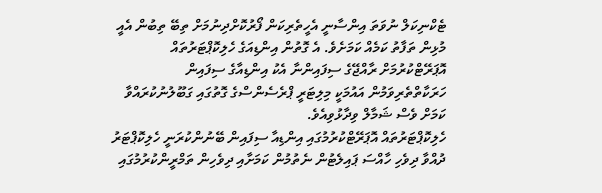ޓެކްނިކަލް ނުވަތަ އިންސާނީ އެހީތެރިކަން ފޯރުކޮށްދިނުމަށް ތިބޭ ތިބުން އެއީ މުޅިން ތަފާތު ކަމެއް ކަމަށެވެ. އެ ގޮތުން އިންޑިއަގެ ހެލިކޮޕްޓަރުތައް އޮޕަރޭޓްކުރުމަށް ރާއްޖޭގެ ސިފައިންނާ އެކު އިންޑިއާގެ ސިފައިން ހަރަކާތްތެރިވަމުން އައުމަކީ މިލިޓަރީ ޕްރެސެންސްގެ ގޮތުގައި ގަބޫލުނުކުރައްވާ ކަމަށް ވެސް ޝަމާލް ވިދާޅުވިއެވެ.
ހެލިކޮޕްޓަރުތައް އޮޕަރޭޓްކުރުމުގައި އިންޑިއާ ސިފައިން ބޭނުންކުރަނީ ހެލިކޮޕްޓަރު ދުއްވާ ދިވެހި ހާއްސަ ޕައިލެޓުން ނެތުމުން ކަމަށާއި ދިވެހިން ތަމްރީންކުރުމުގައި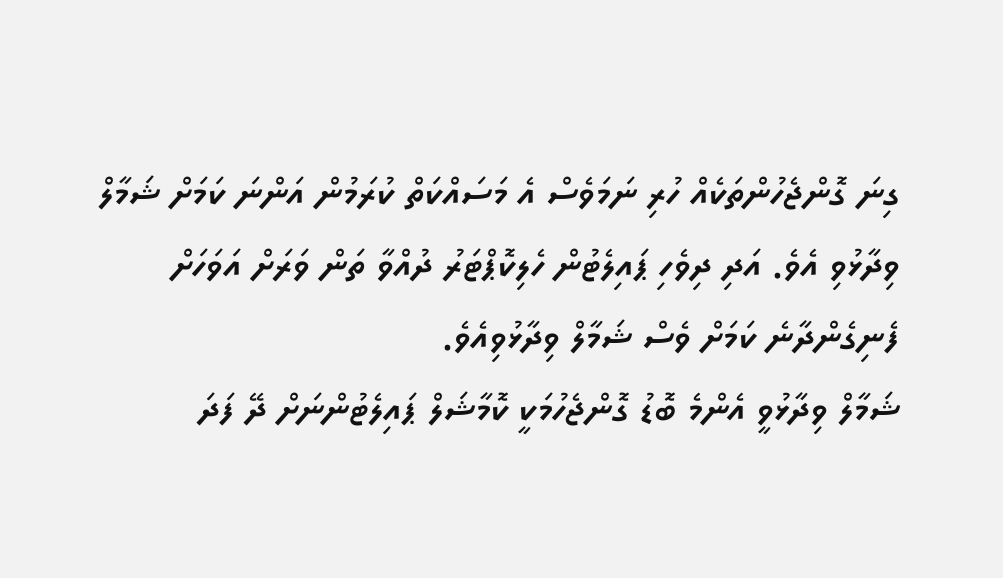ގިނަ ގޮންޖެހުންތަކެއް ހުރި ނަމަވެސް އެ މަސައްކަތް ކުރަމުން އަންނަ ކަމަށް ޝަމާލް ވިދާޅުވި އެވެ. އަދި ދިވެހި ޕައިލެޓުން ހެލިކޮޕްޓަރު ދުއްވާ ތަން ވަރަށް އަވަހަށް ފެނިގެންދާނެ ކަމަށް ވެސް ޝަމާލް ވިދާޅުވިއެވެ.
ޝަމާލް ވިދާޅުވީ އެންމެ ބޮޑު ގޮންޖެހުމަކީ ކޮމާޝަލް ޕައިލެޓުންނަށް ދޭ ފަދަ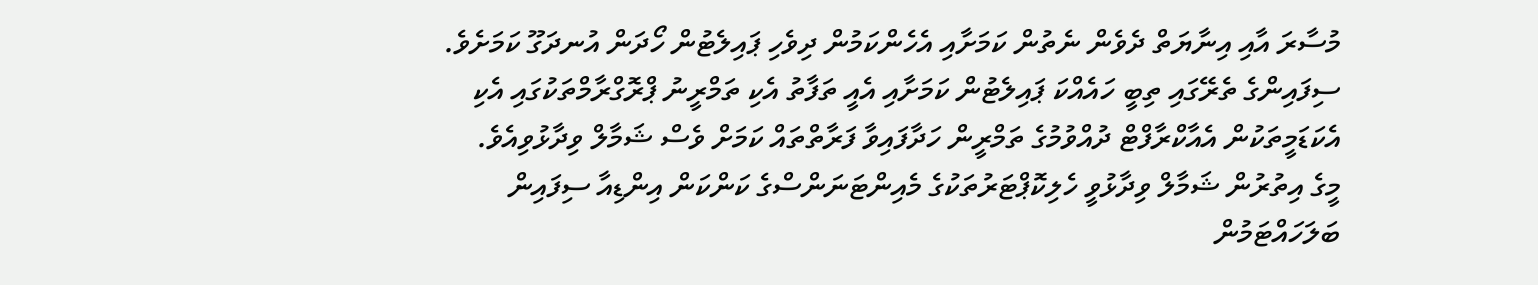މުސާރަ އާއި އިނާޔަތް ދެވެން ނެތުން ކަމަށާއި އެހެންކަމުން ދިވެހި ޕައިލެޓުން ހޯދަން އުނދަގޫ ކަމަށެވެ. ސިފައިންގެ ތެރޭގައި ތިބީ ހައެއްކަ ޕައިލެޓުން ކަމަށާއި އެއީ ތަފާތު އެކި ތަމްރީނު ޕްރޮގްރާމްތަކުގައި އެކި އެކަޑަމީތަކުން އެއާކްރާފްޓް ދުއްވުމުގެ ތަމްރީން ހަދާފައިވާ ފަރާތްތައް ކަމަށް ވެސް ޝަމާލް ވިދާޅުވިއެވެ.
މީގެ އިތުރުން ޝަމާލް ވިދާޅުވީ ހެލިކޮޕްޓަރުތަކުގެ މެއިންޓަނަންސްގެ ކަންކަން އިންޑިއާ ސިފައިން ބަލަހައްޓަމުން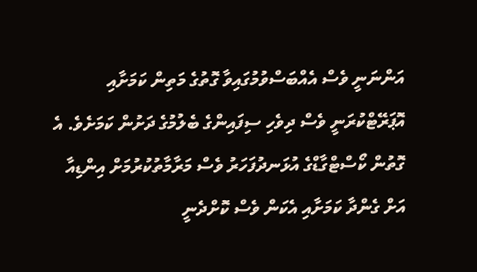އަންނަނީ ވެސް އެއްބަސްވުމުގައިވާ ގޮތުގެ މަތިން ކަމަށާއި އޮޕަރޭޓްކުރަނީ ވެސް ދިވެހި ސިފައިންގެ ބެލުމުގެ ދަށުން ކަމަށެވެ. އެ ގޮތުން ކޯސްޓްގާޑްގެ އުޅަނދުފަހަރު ވެސް މަރާމާތުކުރުމަށް އިންޑިއާ އަށް ގެންދާ ކަމަށާއި އެކަން ވެސް ކޮށްދެނީ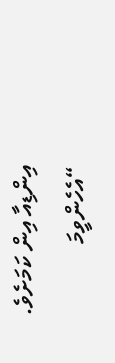އިންޑިއާ އިން ކަމަށެވެ.
“އެހެންވީމަ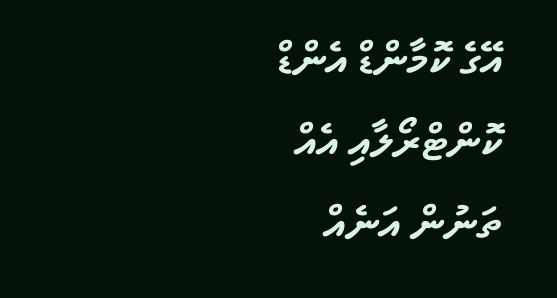އޭގެ ކޮމާންޑް އެންޑް ކޮންޓްރޯލާއި އެއް ތަނުން އަނެއް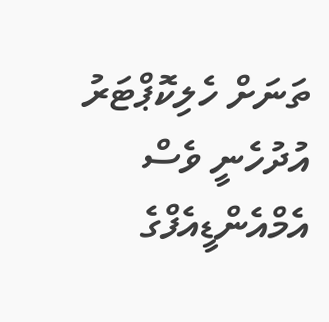ތަނަށް ހެލިކޮޕްޓަރު އުދުހެނީ ވެސް އެމްއެންޑީއެފްގެ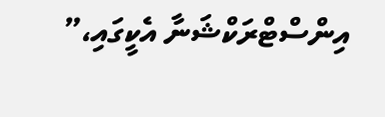އިންސްޓްރަކްޝަނާ އެކީގައި،”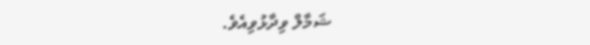ޝަމާލް ވިދާޅުވިއެވެ.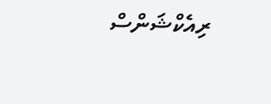ރިއެކްޝަންސް